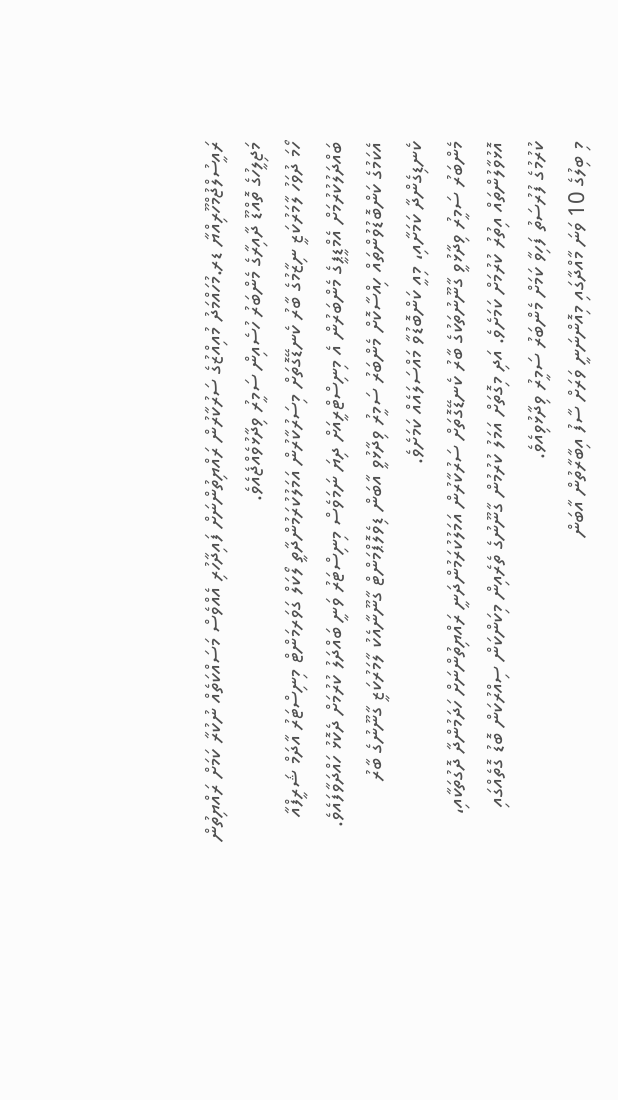ރައީސުލްޖުމްހޫރިއްޔާ ޑރ.މުހައްމަދު މުއިއްޒުގެ ސަރުކާރުން ރައްޔިތުންނަށް ފައިދާހުރި އެއްވެސް މަސައްކަތެއް ނުކުރާ ކަމަށް ރައްޔިތުން މަޖިލީހުގެ ތޮއްޑޫ ދާއިރާގެ މެންބަރު ހުސެއިން ސަމީރު ވިދާޅުވެއްޖެއެވެ.
ހޯމަ ދުވަހު ލާމަރުކަޒީ ނިޒާމުގެ ބާރު ކެނޑޭގޮތަށް މިސަރުކާރުން އަމަލުކުރަމުންދާތީ ލޯކަލް ގަވަރމަންޓް މިނިސްޓަރު އާދަމް ޝަރީފްއާ ބައްދަލުކުރުމަށް އެމްޑީޕީގެ މެންބަރުން އެ މިނިސްޓްރީއަށް ދިޔަ ނަމަވެސް މިނިސްޓަރު ވަނީ ބައްދަލު ކުރުމަށް ދެކޮޅު ހައްދަވާފައެވެ. އެކަމުގެ ކަންބޮޑުވުންތައް ހިއްސާކޮށް މެންބަރު ސަމީރު ވިދާޅުވީ އާބަން ޑިވެލޮޕްމަންޓް ގާނޫނާއެކު ލާމަރުކަޒީ ގާނޫނުގެ ބާރު ކެނޑިގެންދާ ކަމަށާއި، މިއީ ކަންބޮޑުވާ މައްސަލައެއް ކަމަށެވެ.
މެންބަރު ސަމީރު ވިދާޅުވީ ގާނޫނުތަކުގެ ބާރު ކެނޑޭގޮތަށް ސަރުކާރުން އަމަލުކުރަމުންދަނީ ރައްޔިތުންނަށް ހަދަމުންދާ ދޮގުތަކާއި، އޮޅުވާލުންތައް އިތުރު ކުރުމަށް ކަމަށެވެ. އަދި މިގޮތަށް އަމަލު ކުރުމުން ގާނޫނުގެ ތެރެއިން މިކަންކަން ސިއްރުކަން ބޮޑު ގޮތެއްގައި ކުރުމުގެ ފުރުސަތު ފަހިވާ ކަމަށް މެންބަރު ސަމީރު ވިދާޅުވިއެވެ.
މި ބިލުގެ 10 ވަނަ މާއްދާގައި މިއޮންނަނީ ވަރަށް ސާފު އިބާރާތުން އާބަން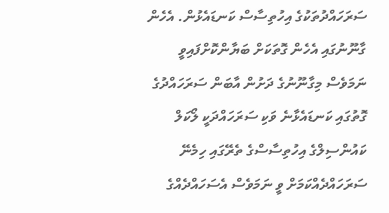ސަރަހައްދުތަކުގެ އިހުތިސާސް ކަނޑައެޅުން. އެހެން ގާނޫނުގައި އެހެން ގޮތަކަށް ބަޔާންކޮށްފައިވީ ނަމަވެސް މިގާނޫނުގެ ދަށުން އާބަން ސަރަހައްދުގެ ގޮތުގައި ކަނޑައެޅާނެ ވަކި ސަރަހައްދަކީ ލޯކަލް ކައުންސިލްގެ އިހުތިސާސްގެ ތެރޭގައި ހިމެނޭ ސަރަހައްދެއްކަމަށް ވީ ނަމަވެސް އެސަހައްދެއްގެ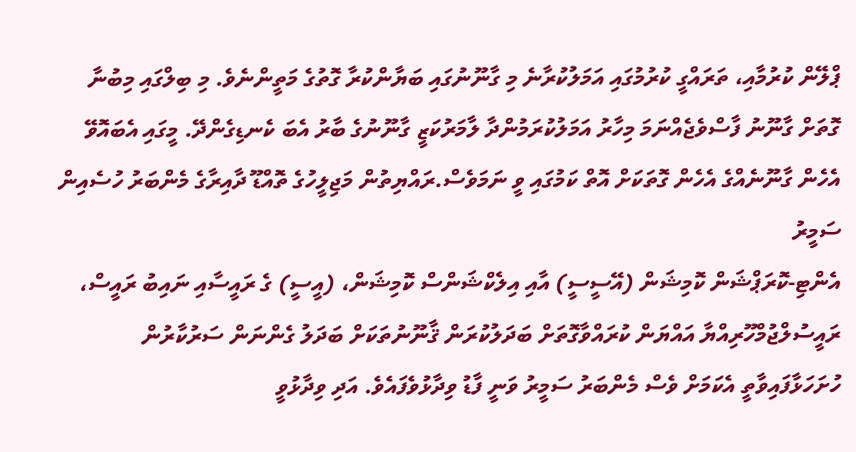ޕްލޭން ކުރުމާއި، ތަރައްގީ ކުރުމުގައި އަމަލުކުރާނެ މި ގާނޫނުގައި ބަޔާންކުރާ ގޮތުގެ މަތީންނެވެ. މި ބިލްގައި މިބުނާ ގޮތަށް ގާނޫނު ފާސްވެޖެއްނަމަ މިހާރު އަމަލުކުރަމުންދާ ލާމަރުކަޒީ ގާނޫނުގެ ބާރު އެބަ ކެނޑިގެންދޭ. މީގައި އެބައޮވޭ އެހެން ގާނޫނެއްގެ އެހެން ގޮތަކަށް އޮތް ކަމުގައި ވީ ނަމަވެސް.ރައްޔިތުން މަޖިލީހުގެ ތޮއްޑޫ ދާއިރާގެ މެންބަރު ހުސެއިން ސަމީރު
އެންޓި-ކޮރަޕްޝަން ކޮމިޝަން (އޭސީސީ) އާއި އިލެކްޝަންސް ކޮމިޝަން، (އީސީ) ގެ ރައީސާއި ނައިބު ރައީސް، ރައީސުލްޖުމްހޫރިއްޔާ އައްޔަން ކުރައްވާގޮތަށް ބަދަލުކުރަން ޤާނޫނުތަކަށް ބަދަލު ގެންނަން ސަރުކާރުން ހުށަހަޅާފައިވާތީ އެކަމަށް ވެސް މެންބަރު ސަމީރު ވަނީ ފާޑު ވިދާޅުވެފައެވެ. އަދި ވިދާޅުވީ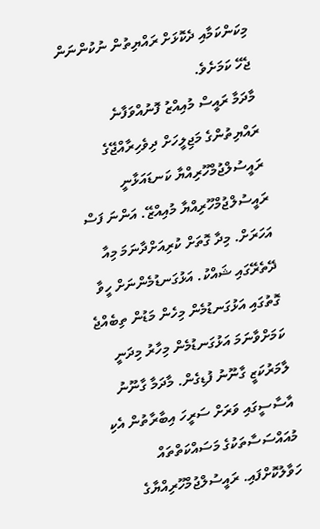މިކަންކަމާއި ދެކޮޅަށް ރައްޔިތުން ނުކުންނަން ޖެހޭ ކަމަށެވެ.
މާދަމާ ރައީސް މުއިއްޒު ފޮނުއްވަފާނެ ރައްޔިތުންގެ މަޖިލީހަށް ދިވެހިރާއްޖޭގެ ރައީސުލްޖުމްހޫރިއްޔާ ކަނޑައަޅާނީ ރައީސުލްޖުމްހޫރިއްޔާ މުއިއްޒޭ. އަންނަ ފަސް އަހަރަށް. މިދާ ގޮތަށް ކުރިއަށްދާނަމަ މިއާ ދޭތެރޭގައި ޝައްކު. އަޅުގަނޑުމެންނަށް ހީވާ ގޮތުގައި އަޅުގަނޑުމެން މިހެން މަޑުން ތިބެއްޖެ ކަމަށްވާނަމަ އަޅުގަނޑުމެން މިހާރު މިދަނީ ލާމަރުކަޒީ ގާނޫނު ފުޑިގެން. މާދަމާ ގާނޫނު އާސާސީގައި ވަރަށް ސަރީހަ އިބާރާތުން އެކި މުއައްސަސާތަކުގެ މަސައްކަތްތައް ހަވާލުކޮށްފައި. ރައީސުލްޖުމްހޫރިއްޔާގެ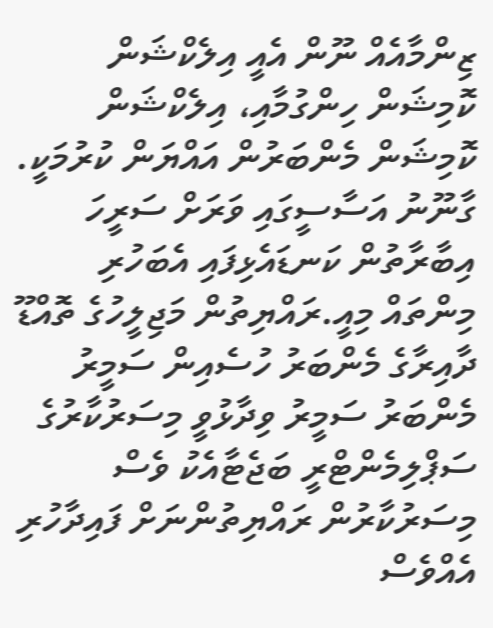ޒިންމާއެއް ނޫން އެއީ އިލެކްޝަން ކޮމިޝަން ހިންގުމާއި، އިލެކްޝަން ކޮމިޝަން މެންބަރުން އައްޔަން ކުރުމަކީ. ގާނޫނު އަސާސީގައި ވަރަށް ސަރީހަ އިބާރާތުން ކަނޑައެޅިފައި އެބަހުރި މިންތައް މިއީ.ރައްޔިތުން މަޖިލީހުގެ ތޮއްޑޫ ދާއިރާގެ މެންބަރު ހުސެއިން ސަމީރު
މެންބަރު ސަމީރު ވިދާޅުވީ މިސަރުކާރުގެ ސަޕްލިމެންޓްރީ ބަޖެޓާއެކު ވެސް މިސަރުކާރުން ރައްޔިތުންނަށް ފައިދާހުރި އެއްވެސް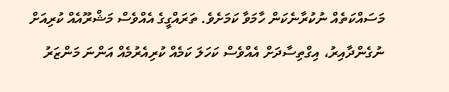މަސައްކަތެއް ނުކުރާނެކަން ހާމަވާ ކަމަށެވެ. ތަރައްގީގެ އެއްވެސް މަޝްރޫއެއް ކުރިއަށް ނުގެންދާއިރު، އިގްތިސާދަށް އެއްވެސް ކަހަލަ ކަމެއް ކުރިއެރުމެއް އަންނަ މަންޒަރު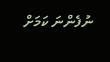ނުފެންނަ ކަމަށް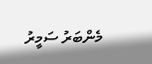މެންބަރު ސަމީރު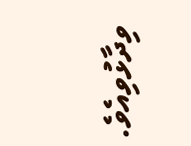ވިދާޅުވިއެވެ.